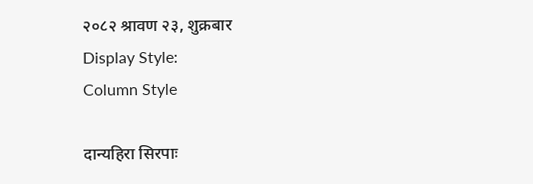२०८२ श्रावण २३, शुक्रबार
Display Style:
Column Style

दान्यहिरा सिरपाः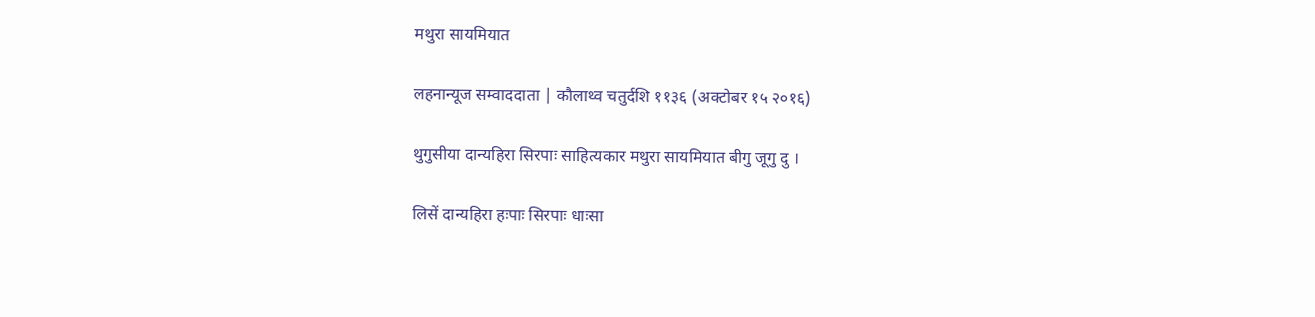मथुरा सायमियात

लहनान्यूज सम्वाददाता | कौलाथ्व चतुर्दशि ११३६ (अक्टोबर १५ २०१६)

थुगुसीया दान्यहिरा सिरपाः साहित्यकार मथुरा सायमियात बीगु जूगु दु ।

लिसें दान्यहिरा हःपाः सिरपाः धाःसा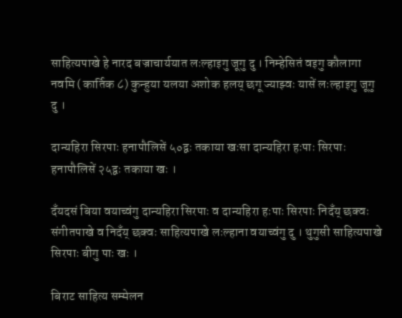साहित्यपाखे हे नारद बज्राचार्ययात लःल्हाइगु जूगु दु । निम्हेसितं वइगु कौलागा नवमि (कार्तिक ८) कुन्हुया यलया अशोक हलय् छगू ज्याझ्वः यासें लःल्हाइगु जूगु दु ।

दान्यहिरा सिरपाः हनापौलिसें ५०द्वः तकाया खःसा दान्यहिरा हःपाः सिरपाः हनापौलिसें २५द्वः तकाया खः ।

दँयदसं बिया वयाच्वंगु दान्यहिरा सिरपाः व दान्यहिरा हःपाः सिरपाः निदँय् छक्वः संगीतपाखे व निदँय् छक्वः साहित्यपाखे लःल्हाना वयाच्वंगु दु । थुगुसी साहित्यपाखे सिरपाः बीगु पाः खः ।

बिराट साहित्य सम्मेलन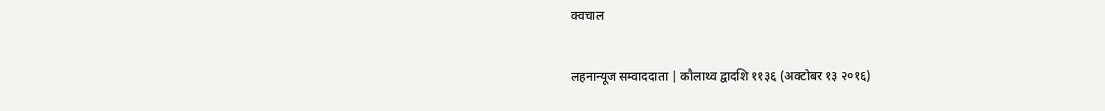क्वचाल

लहनान्यूज सम्वाददाता | कौलाथ्व द्वादशि ११३६ (अक्टोबर १३ २०१६)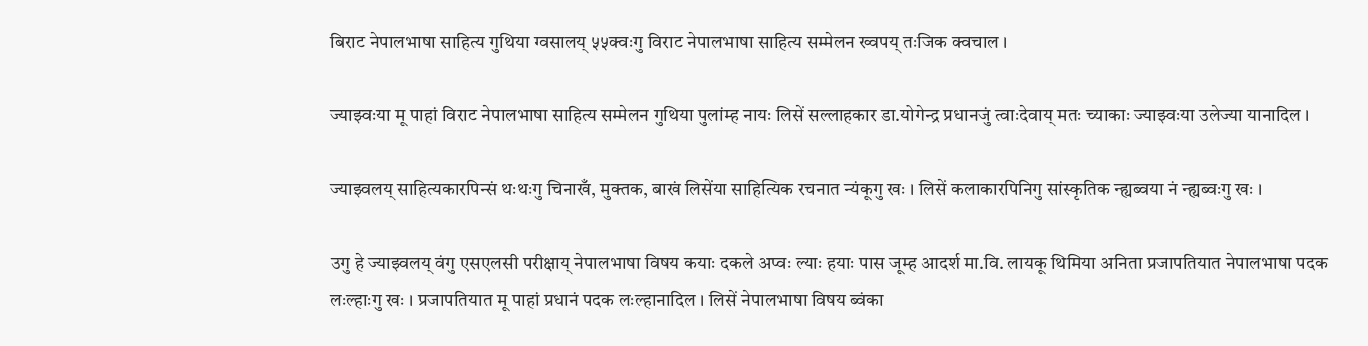बिराट नेपालभाषा साहित्य गुथिया ग्वसालय् ५५क्वःगु विराट नेपालभाषा साहित्य सम्मेलन ख्वपय् तःजिक क्वचाल ।

ज्याझ्वःया मू पाहां विराट नेपालभाषा साहित्य सम्मेलन गुथिया पुलांम्ह नायः लिसें सल्लाहकार डा.योगेन्द्र प्रधानजुं त्वाःदेवाय् मतः च्याकाः ज्याझ्वःया उलेज्या यानादिल ।

ज्याझ्वलय् साहित्यकारपिन्सं थःथःगु चिनाखँ, मुक्तक, बाखं लिसेंया साहित्यिक रचनात न्यंकूगु खः । लिसें कलाकारपिनिगु सांस्कृतिक न्ह्यब्वया नं न्ह्यब्वःगु खः ।

उगु हे ज्याझ्वलय् वंगु एसएलसी परीक्षाय् नेपालभाषा विषय कयाः दकले अप्वः ल्याः हयाः पास जूम्ह आदर्श मा.वि. लायकू थिमिया अनिता प्रजापतियात नेपालभाषा पदक लःल्हाःगु खः । प्रजापतियात मू पाहां प्रधानं पदक लःल्हानादिल । लिसें नेपालभाषा विषय ब्वंका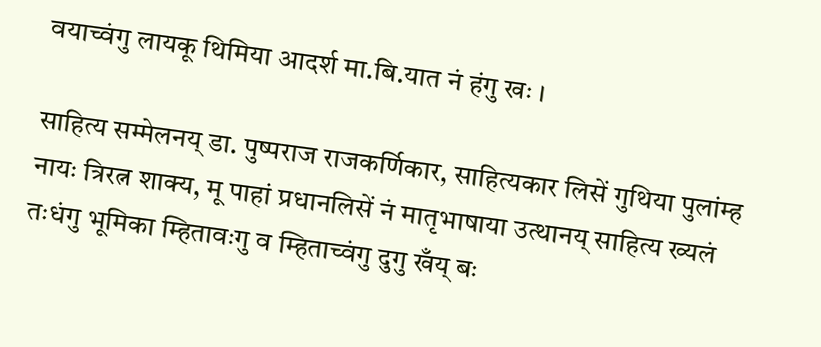वयाच्वंगु लायकू थिमिया आदर्श मा.बि.यात नं हंगु खः ।

साहित्य सम्मेलनय् डा. पुष्पराज राजकर्णिकार, साहित्यकार लिसें गुथिया पुलांम्ह नायः त्रिरत्न शाक्य, मू पाहां प्रधानलिसें नं मातृभाषाया उत्थानय् साहित्य ख्यलं तःधंगु भूमिका म्हितावःगु व म्हिताच्वंगु दुगु खँय् बः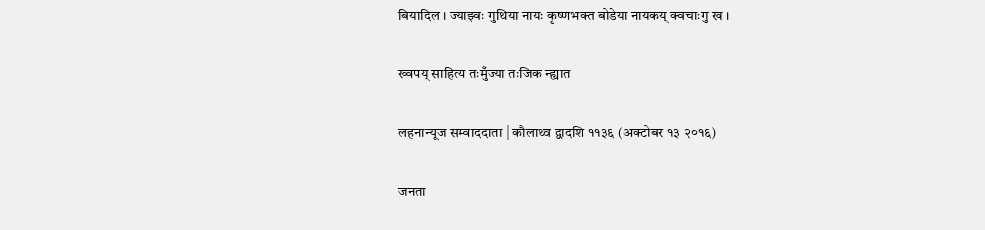बियादिल । ज्याझ्वः गुथिया नायः कृष्णभक्त बोडेया नायकय् क्वचाःगु ख ।

ख्वपय् साहित्य तःमुँज्या तःजिक न्ह्यात

लहनान्यूज सम्वाददाता | कौलाथ्व द्वादशि ११३६ (अक्टोबर १३ २०१६)

जनता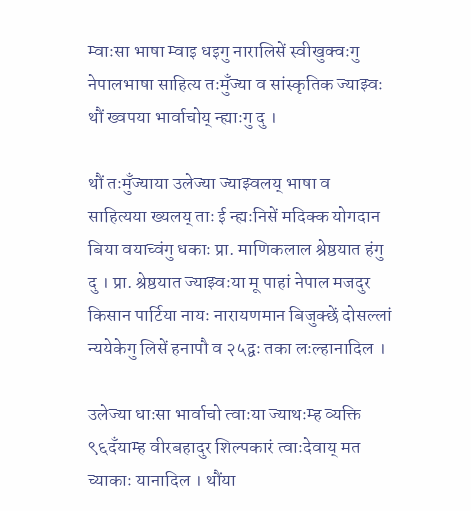म्वाःसा भाषा म्वाइ धइगु नारालिसें स्वीखुक्वःगु नेपालभाषा साहित्य तःमुँज्या व सांस्कृतिक ज्याझ्वः थौं ख्वपया भार्वाचोय् न्ह्याःगु दु ।

थौं तःमुँज्याया उलेज्या ज्याझ्वलय् भाषा व साहित्यया ख्यलय् ताः ई न्ह्यःनिसें मदिक्क योगदान बिया वयाच्वंगु धकाः प्रा. माणिकलाल श्रेष्ठयात हंगु दु । प्रा. श्रेष्ठयात ज्याझ्वःया मू पाहां नेपाल मजदुर किसान पार्टिया नायः नारायणमान बिजुक्छें दोसल्लां न्ययेकेगु लिसें हनापौ व २५द्वः तका लःल्हानादिल ।

उलेज्या धाःसा भार्वाचो त्वाःया ज्याथःम्ह व्यक्ति ९६दँयाम्ह वीरबहादुर शिल्पकारं त्वाःदेवाय् मत च्याकाः यानादिल । थौंया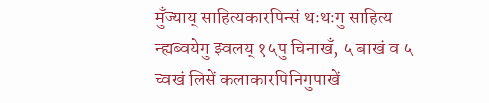मुँज्याय् साहित्यकारपिन्सं थःथःगु साहित्य न्ह्यब्वयेगु झ्वलय् १५पु चिनाखँ, ५ बाखं व ५ च्वखं लिसें कलाकारपिनिगुपाखें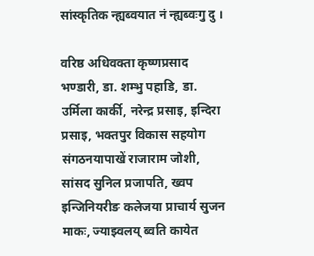सांस्कृतिक न्ह्यब्वयात नं न्ह्यब्वःगु दु ।

वरिष्ठ अधिवक्ता कृष्णप्रसाद भण्डारी, डा. शम्भु पहाडि, डा. उर्मिला कार्की, नरेन्द्र प्रसाइ, इन्दिरा प्रसाइ, भक्तपुर विकास सहयोग संगठनयापाखें राजाराम जोशी, सांसद सुनिल प्रजापति, ख्वप इन्जिनियरीङ कलेजया प्राचार्य सुजन माकः, ज्याझ्वलय् ब्वति कायेत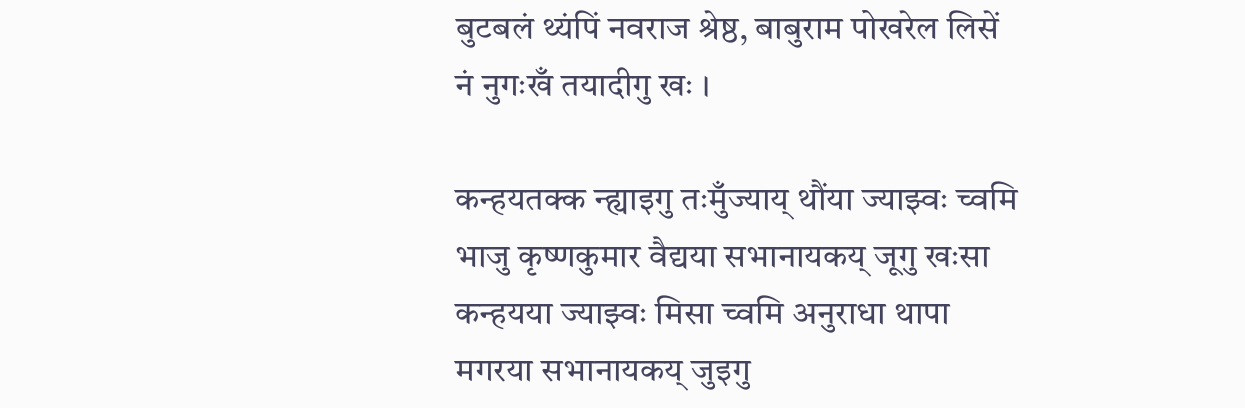बुटबलं थ्यंपिं नवराज श्रेष्ठ, बाबुराम पोखरेल लिसें नं नुगःखँ तयादीगु खः ।

कन्हयतक्क न्ह्याइगु तःमुँज्याय् थौंया ज्याझ्वः च्वमि भाजु कृष्णकुमार वैद्यया सभानायकय् जूगु खःसा कन्हयया ज्याझ्वः मिसा च्वमि अनुराधा थापा मगरया सभानायकय् जुइगु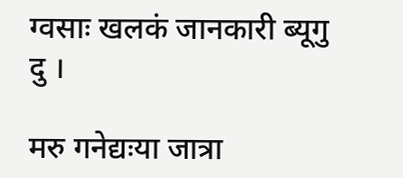ग्वसाः खलकं जानकारी ब्यूगु दु ।

मरु गनेद्यःया जात्रा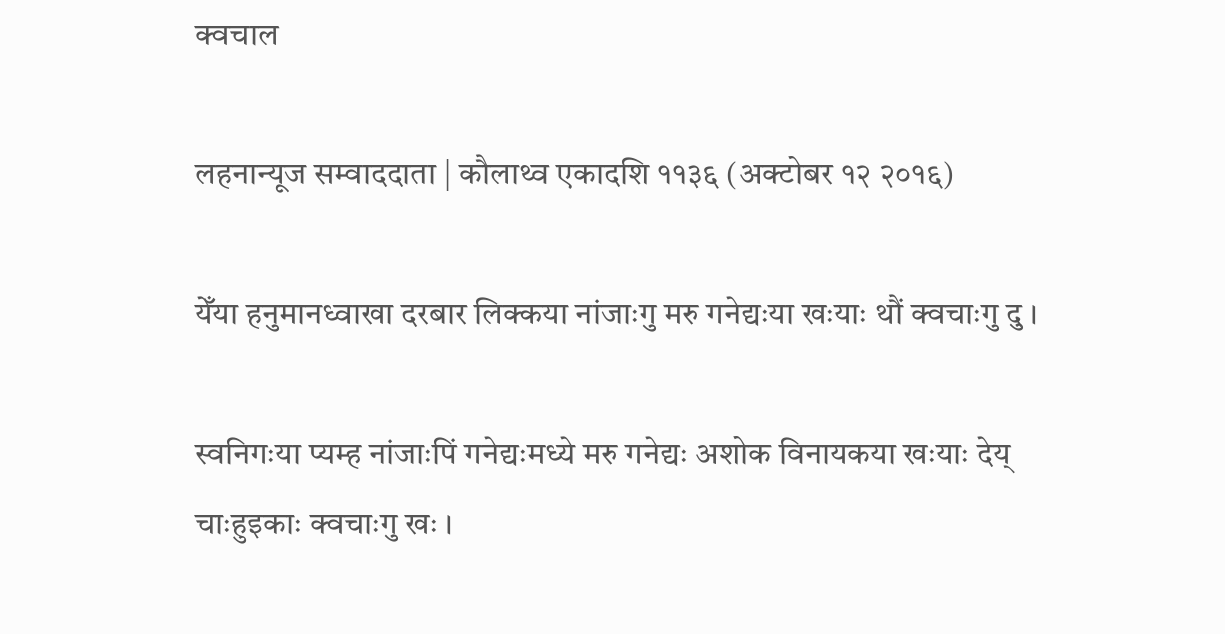क्वचाल

लहनान्यूज सम्वाददाता | कौलाथ्व एकादशि ११३६ (अक्टोबर १२ २०१६)

येँया हनुमानध्वाखा दरबार लिक्कया नांजाःगु मरु गनेद्यःया खःयाः थौं क्वचाःगु दु ।

स्वनिगःया प्यम्ह नांजाःपिं गनेद्यःमध्ये मरु गनेद्यः अशोक विनायकया खःयाः देय् चाःहुइकाः क्वचाःगु खः ।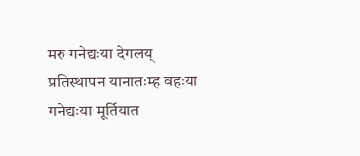मरु गनेद्यःया देगलय् प्रतिस्थापन यानातःम्ह वहःया गनेद्यःया मूर्तियात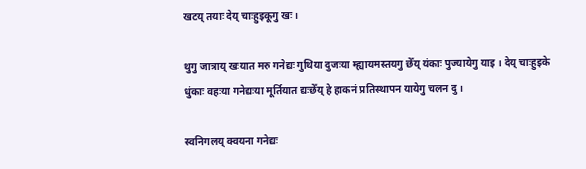खटय् तयाः देय् चाःहुइकूगु खः ।

थुगु जात्राय् खःयात मरु गनेद्यः गुथिया दुजःया म्ह्यायमस्तयगु छेँय् यंकाः पुज्यायेगु याइ । देय् चाःहुइके धुंकाः वहःया गनेद्यःया मूर्तियात द्यःछेँय् हे हाकनं प्रतिस्थापन यायेगु चलन दु ।

स्वनिगलय् क्वयना गनेद्यः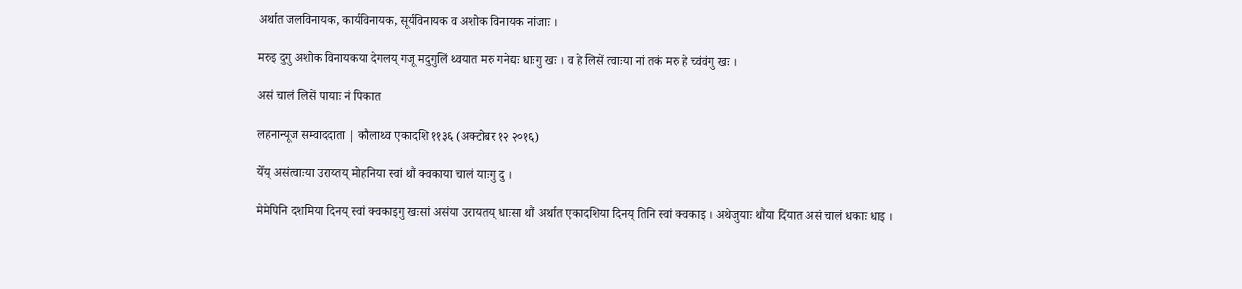अर्थात जलविनायक, कार्यविनायक, सूर्यविनायक व अशोक विनायक नांजाः ।

मरुइ दुगु अशोक विनायकया देगलय् गजू मदुगुलिं थ्वयात मरु गनेद्यः धाःगु खः । व हे लिसें त्वाःया नां तकं मरु हे च्वंवंगु खः ।

असं चालं लिसें पायाः नं पिकात

लहनान्यूज सम्वाददाता | कौलाथ्व एकादशि ११३६ (अक्टोबर १२ २०१६)

येँय् असंत्वाःया उराय्तय् मोहनिया स्वां थौं क्वकाया चालं याःगु दु ।

मेमेपिनि दशमिया दिनय् स्वां क्वकाइगु खःसां असंया उरायतय् धाःसा थौं अर्थात एकादशिया दिनय् तिनि स्वां क्वकाइ । अथेजुयाः थौंया दिंयात असं चालं धकाः धाइ ।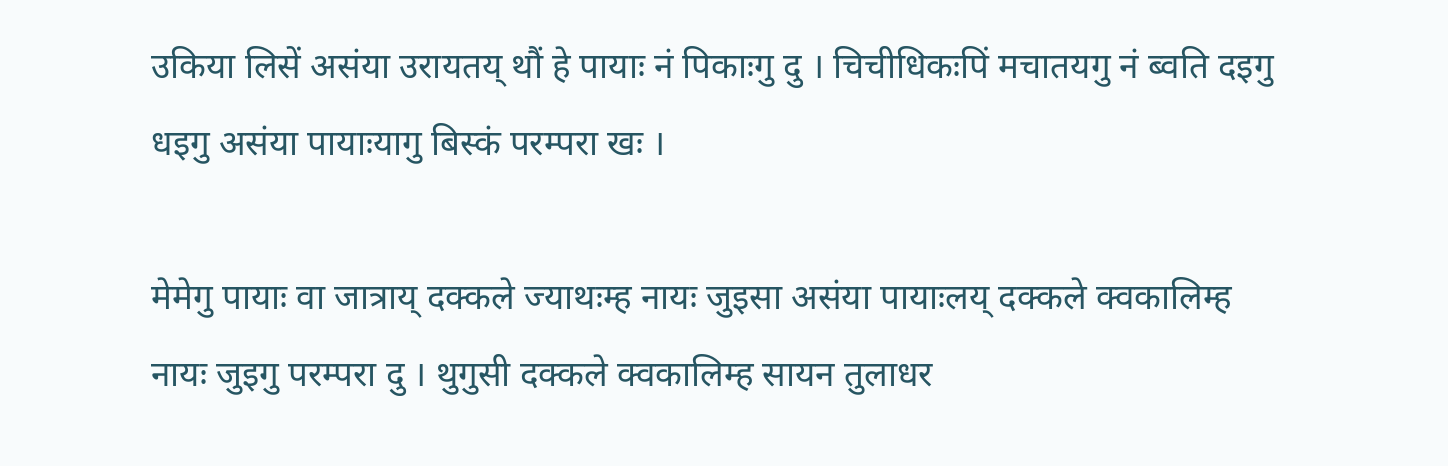उकिया लिसें असंया उरायतय् थौं हे पायाः नं पिकाःगु दु । चिचीधिकःपिं मचातयगु नं ब्वति दइगु धइगु असंया पायाःयागु बिस्कं परम्परा खः ।

मेमेगु पायाः वा जात्राय् दक्कले ज्याथःम्ह नायः जुइसा असंया पायाःलय् दक्कले क्वकालिम्ह नायः जुइगु परम्परा दु । थुगुसी दक्कले क्वकालिम्ह सायन तुलाधर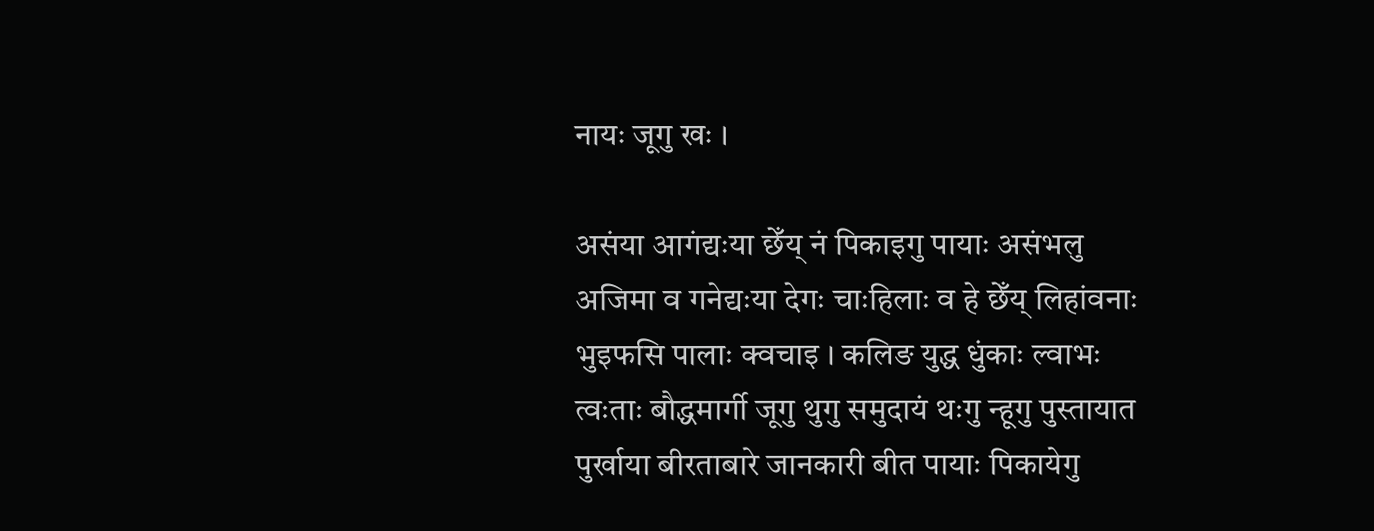नायः जूगु खः ।

असंया आगंद्यःया छेँय् नं पिकाइगु पायाः असंभलु अजिमा व गनेद्यःया देगः चाःहिलाः व हे छेँय् लिहांवनाः भुइफसि पालाः क्वचाइ । कलिङ युद्ध धुंकाः ल्वाभः त्वःताः बौद्धमार्गी जूगु थुगु समुदायं थःगु न्हूगु पुस्तायात पुर्खाया बीरताबारे जानकारी बीत पायाः पिकायेगु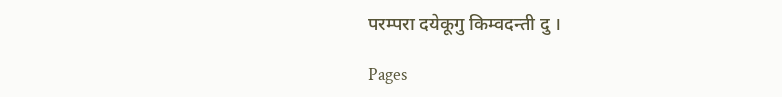परम्परा दयेकूगु किम्वदन्ती दु ।

Pages